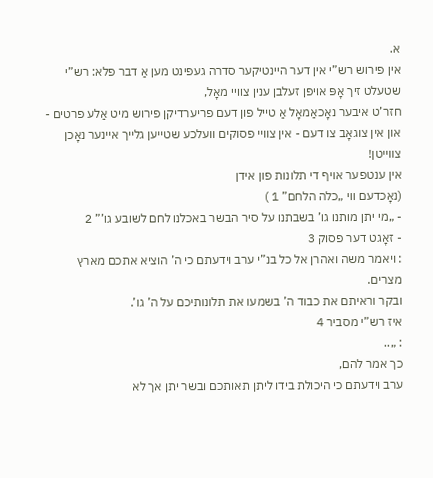א.
אין פירוש רש”י אין דער היינטיקער סדרה געפינט מען אַ דבר פלא: רש”י שטעלט זיך אָפּ אויפן זעלבן ענין צוויי מאָל,
חזר’ט איבער נאָכאַמאָל אַ טייל פון דעם פריערדיקן פירוש מיט אַלע פרטים - און אין צוגאָב צו דעם - אין צוויי פסוקים וועלכע שטייען גלייך איינער נאָכן צווייטן!
אין ענטפער אויף די תלונות פון אידן
(נאָכדעם ווי „כלה הלחם” 1 )
- „מי יתן מותנו גו’ בשבתנו על סיר הבשר באכלנו לחם לשובע גו’” 2
- זאָגט דער פסוק 3
: ויאמר משה ואהרן אל כל בנ”י ערב וידעתם כי ה’ הוציא אתכם מארץ מצרים.
ובקר וראיתם את כבוד ה’ בשמעו את תלונותיכם על ה’ גו’.
איז רש”י מסביר 4
: „..
כך אמר להם,
ערב וידעתם כי היכולת בידו ליתן תאותכם ובשר יתן אך לא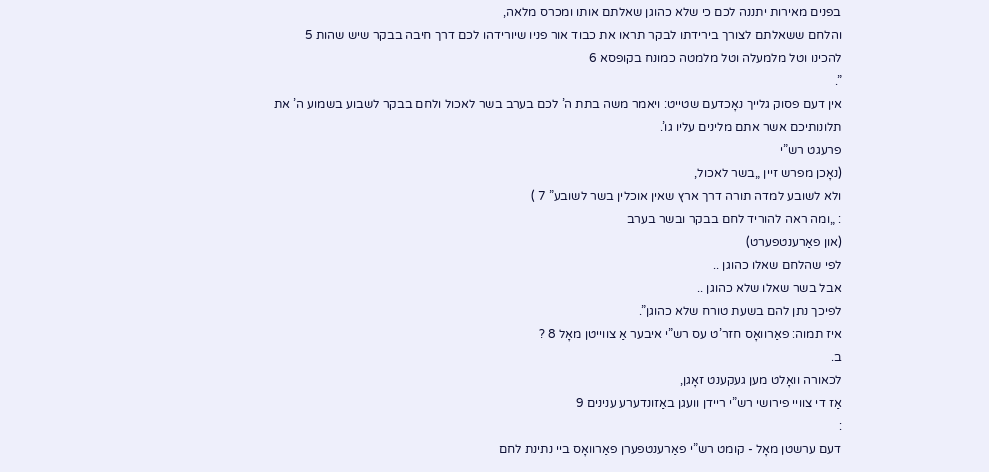בפנים מאירות יתננה לכם כי שלא כהוגן שאלתם אותו ומכרס מלאה,
והלחם ששאלתם לצורך בירידתו לבקר תראו את כבוד אור פניו שיורידהו לכם דרך חיבה בבקר שיש שהות 5
להכינו וטל מלמעלה וטל מלמטה כמונח בקופסא 6
”.
אין דעם פסוק גלייך נאָכדעם שטייט: ויאמר משה בתת ה’ לכם בערב בשר לאכול ולחם בבקר לשבוע בשמוע ה’ את תלונותיכם אשר אתם מלינים עליו גו’.
פרעגט רש”י
(נאָכן מפרש זיין „בשר לאכול,
ולא לשובע למדה תורה דרך ארץ שאין אוכלין בשר לשובע” 7 )
: „ומה ראה להוריד לחם בבקר ובשר בערב
(און פאַרענטפערט)
לפי שהלחם שאלו כהוגן ..
אבל בשר שאלו שלא כהוגן ..
לפיכך נתן להם בשעת טורח שלא כהוגן”.
איז תמוה: פאַרוואָס חזר’ט עס רש”י איבער אַ צווייטן מאָל 8 ?
ב.
לכאורה וואָלט מען געקענט זאָגן,
אַז די צוויי פירושי רש”י ריידן וועגן באַזונדערע ענינים 9
:
דעם ערשטן מאָל - קומט רש”י פאַרענטפערן פאַרוואָס ביי נתינת לחם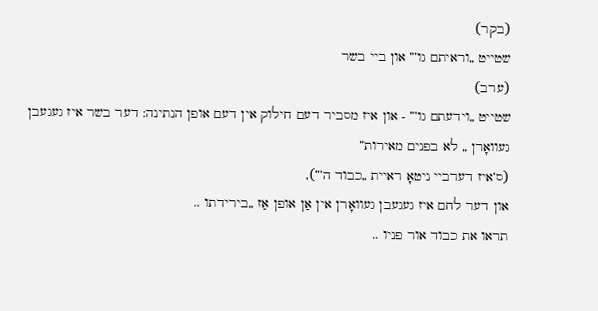(בקר)
שטייט „וראיתם גו’” און ביי בשר
(ערב)
שטייט „וידעתם גו’” - און איז מסביר דעם חילוק אין דעם אופן הנתינה: דער בשר איז געגעבן געוואָרן „ לא בפנים מאירות”
(ס’איז דערביי ניטאָ ראיית „כבוד ה’”),
און דער לחם איז געגעבן געוואָרן אין אַן אופן אַז „בירידתו ..
תראו את כבוד אור פניו ..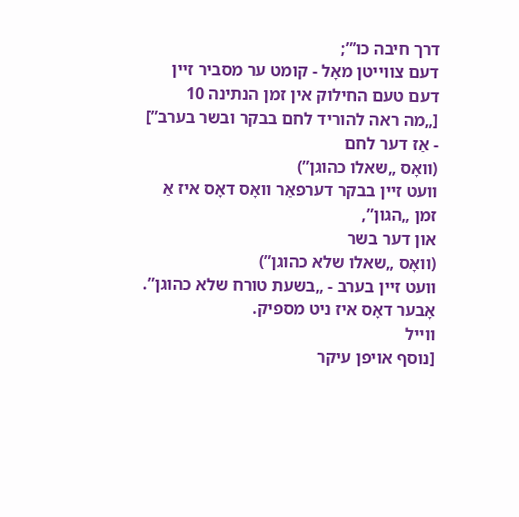דרך חיבה כו’”;
דעם צווייטן מאָל - קומט ער מסביר זיין דעם טעם החילוק אין זמן הנתינה 10
[„מה ראה להוריד לחם בבקר ובשר בערב”]
- אַז דער לחם
(וואָס „שאלו כהוגן”)
וועט זיין בבקר דערפאַר וואָס דאָס איז אַ זמן „הגון”,
און דער בשר
(וואָס „שאלו שלא כהוגן”)
וועט זיין בערב - „בשעת טורח שלא כהוגן”.
אָבער דאָס איז ניט מספיק.
ווייל
[נוסף אויפן עיקר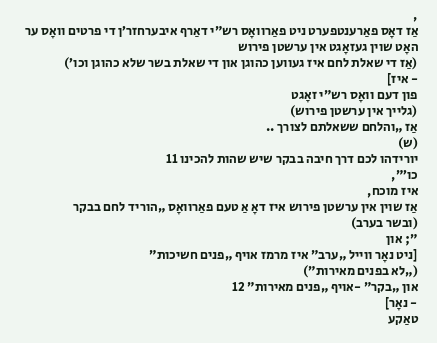,
אַז דאָס פאַרענטפערט ניט פאַרוואָס רש”י דאַרף איבערחזר’ן די פרטים וואָס ער האָט שוין געזאָגט אין ערשטן פירוש
(אַז די שאלת לחם איז געווען כהוגן און די שאלת בשר שלא כהוגן וכו’)
- איז]
פון דעם וואָס רש”י זאָגט
(גלייך אין ערשטן פירוש)
אַז „והלחם ששאלתם לצורך ..
(ש)
יורידהו לכם דרך חיבה בבקר שיש שהות להכינו 11
כו’”,
איז מוכח,
אַז שוין אין ערשטן פירוש איז דאָ אַ טעם פאַרוואָס „הוריד לחם בבקר
(ובשר בערב)
”; און
[ניט נאָר ווייל „ערב” איז מרמז אויף „פנים חשיכות”
(„לא בפנים מאירות”)
און „בקר” -אויף „פנים מאירות” 12
- נאָר]
טאַקע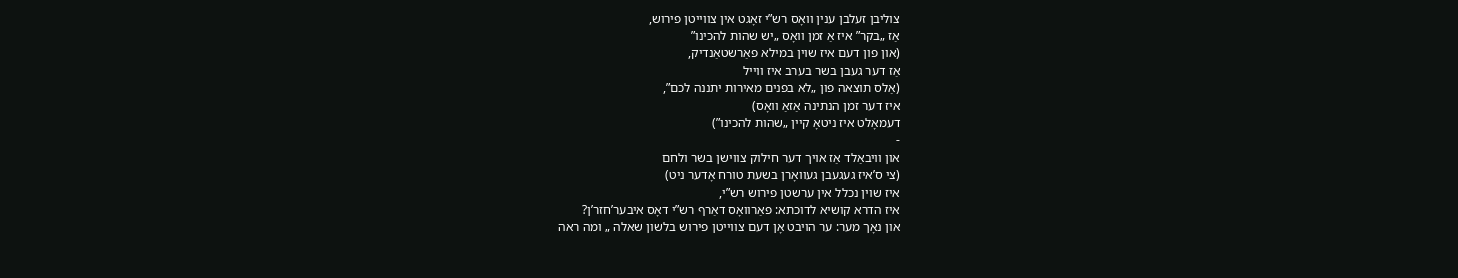צוליבן זעלבן ענין וואָס רש”י זאָגט אין צווייטן פירוש,
אַז „בקר” איז אַ זמן וואָס „יש שהות להכינו”
(און פון דעם איז שוין במילא פאַרשטאַנדיק,
אַז דער געבן בשר בערב איז ווייל
(אַלס תוצאה פון „לא בפנים מאירות יתננה לכם”,
איז דער זמן הנתינה אַזאַ וואָס)
דעמאָלט איז ניטאָ קיין „שהות להכינו”)
-
און וויבאַלד אַז אויך דער חילוק צווישן בשר ולחם
(צי ס’איז געגעבן געוואָרן בשעת טורח אָדער ניט)
איז שוין נכלל אין ערשטן פירוש רש”י,
איז הדרא קושיא לדוכתא: פאַרוואָס דאַרף רש”י דאָס איבער’חזר’ן?
און נאָך מער: ער הויבט אָן דעם צווייטן פירוש בלשון שאלה „ ומה ראה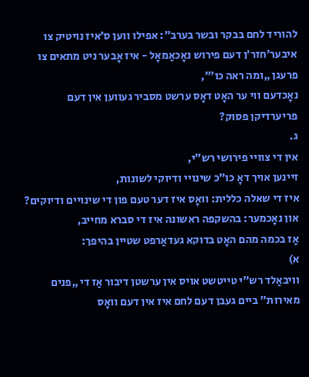להוריד לחם בבקר ובשר בערב”: אפילו ווען ס’איז נויטיק צו איבער’חזר’ן דעם פירוש נאָכאַמאָל - איז אָבער ניט מתאים צו פרעגן „ומה ראה כו’”,
נאָכדעם ווי ער האָט דאָס ערשט מסביר געווען אין דעם פריערדיקן פסוק?
ג.
אין די צוויי פירושי רש”י,
זיינען אויך דאָ כו”כ שינויי ודיוקי לשונות,
איז די שאלה כללית: וואָס איז דער טעם פון די שינויים ודיוקים?
און נאָכמער: בהשקפה ראשונה איז די סברא מחייב,
אַז בכמה מהם האָט בדוקא געדאַרפט שטיין בהיפך:
א)
וויבאַלד רש”י טייטשט אויס אין ערשטן דיבור אַז די „פנים מאירות” ביים געבן דעם לחם איז אין דעם וואָס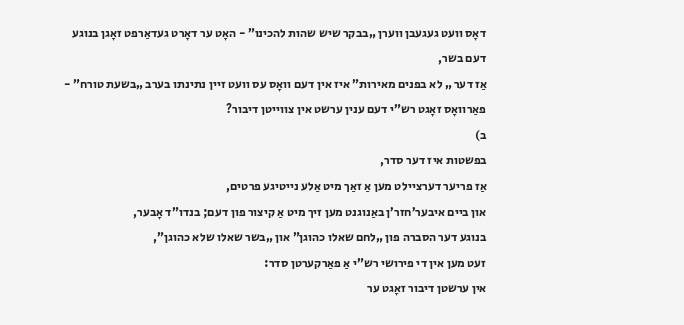דאָס וועט געגעבן ווערן „בבקר שיש שהות להכינו” - האָט ער דאָרט געדאַרפט זאָגן בנוגע דעם בשר,
אַז דער „ לא בפנים מאירות” איז אין דעם וואָס עס וועט זיין נתינתו בערב „בשעת טורח” - פאַרוואָס זאָגט רש”י דעם ענין ערשט אין צווייטן דיבור?
ב)
בפשטות איז דער סדר,
אַז פריער דערציילט מען אַ זאַך מיט אַלע נייטיגע פרטים,
און ביים איבער’חזר’ן באַנוגנט מען זיך מיט אַ קיצור פון דעם; בנדו”ד אָבער,
בנוגע דער הסברה פון „לחם שאלו כהוגן” און „בשר שאלו שלא כהוגן”,
זעט מען אין די פירושי רש”י אַ פאַרקערטן סדר:
אין ערשטן דיבור זאָגט ער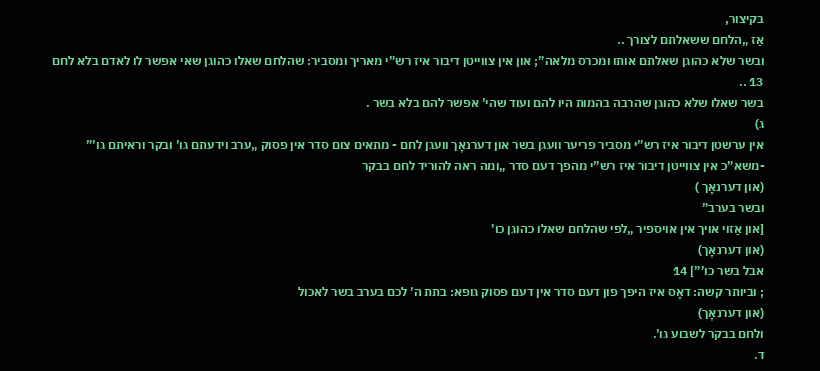בקיצור,
אַז „הלחם ששאלתם לצורך ..
ובשר שלא כהוגן שאלתם אותו ומכרס מלאה”; און אין צווייטן דיבור איז רש”י מאריך ומסביר: שהלחם שאלו כהוגן שאי אפשר לו לאדם בלא לחם 13 ..
בשר שאלו שלא כהוגן שהרבה בהמות היו להם ועוד שהי’ אפשר להם בלא בשר .
ג)
אין ערשטן דיבור איז רש”י מסביר פריער וועגן בשר און דערנאָך וועגן לחם - מתאים צום סדר אין פסוק „ערב וידעתם גו’ ובקר וראיתם גו’” -משא”כ אין צווייטן דיבור איז רש”י מהפך דעם סדר „ומה ראה להוריד לחם בבקר
(און דערנאָך )
ובשר בערב”
[און אַזוי אויך אין אויספיר „לפי שהלחם שאלו כהוגן כו’
(און דערנאָך)
אבל בשר כו’”] 14
; וביותר קשה: דאָס איז היפך פון דעם סדר אין דעם פסוק גופא: בתת ה’ לכם בערב בשר לאכול
(און דערנאָך)
ולחם בבקר לשבוע גו’.
ד.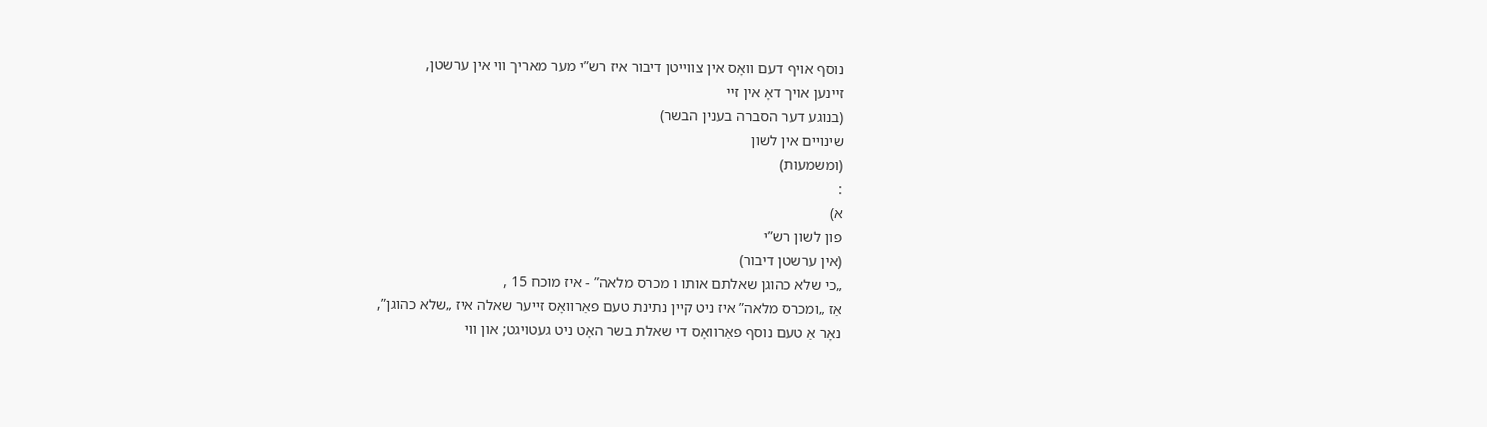נוסף אויף דעם וואָס אין צווייטן דיבור איז רש”י מער מאריך ווי אין ערשטן,
זיינען אויך דאָ אין זיי
(בנוגע דער הסברה בענין הבשר)
שינויים אין לשון
(ומשמעות)
:
א)
פון לשון רש”י
(אין ערשטן דיבור)
„כי שלא כהוגן שאלתם אותו ו מכרס מלאה” - איז מוכח 15 ,
אַז „ומכרס מלאה” איז ניט קיין נתינת טעם פאַרוואָס זייער שאלה איז „שלא כהוגן”,
נאָר אַ טעם נוסף פאַרוואָס די שאלת בשר האָט ניט געטויגט; און ווי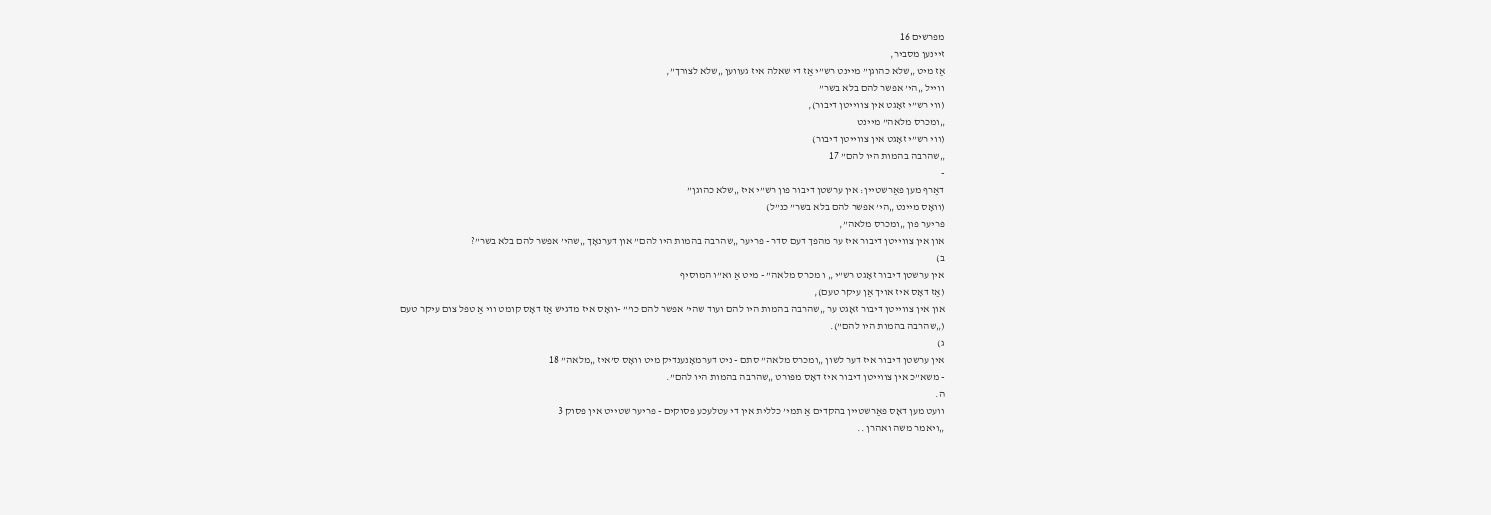מפרשים 16
זיינען מסביר,
אַז מיט „שלא כהוגן” מיינט רש”י אַז די שאלה איז געווען „שלא לצורך”,
ווייל „הי’ אפשר להם בלא בשר”
(ווי רש”י זאָגט אין צווייטן דיבור),
„ומכרס מלאה” מיינט
(ווי רש”י זאָגט אין צווייטן דיבור)
„שהרבה בהמות היו להם” 17
-
דאַרף מען פאַרשטיין: אין ערשטן דיבור פון רש”י איז „שלא כהוגן”
(וואָס מיינט „הי’ אפשר להם בלא בשר” כנ”ל)
פריער פון „ומכרס מלאה”,
און אין צווייטן דיבור איז ער מהפך דעם סדר - פריער „שהרבה בהמות היו להם” און דערנאָך „שהי’ אפשר להם בלא בשר”?
ב)
אין ערשטן דיבור זאָגט רש”י „ ו מכרס מלאה” - מיט אַ וא”ו המוסיף
(אַז דאָס איז אויך אַן עיקר טעם),
און אין צווייטן דיבור זאָגט ער „שהרבה בהמות היו להם ועוד שהי’ אפשר להם כו’” -וואָס איז מדגיש אַז דאָס קומט ווי אַ טפל צום עיקר טעם
(„שהרבה בהמות היו להם”).
ג)
אין ערשטן דיבור איז דער לשון „ומכרס מלאה” סתם - ניט דערמאָנענדיק מיט וואָס ס’איז „מלאה” 18
- משא”כ אין צווייטן דיבור איז דאָס מפורט „שהרבה בהמות היו להם”.
ה.
וועט מען דאָס פאַרשטיין בהקדים אַ תמי’ כללית אין די עטלעכע פסוקים - פריער שטייט אין פסוק 3
„ויאמר משה ואהרן ..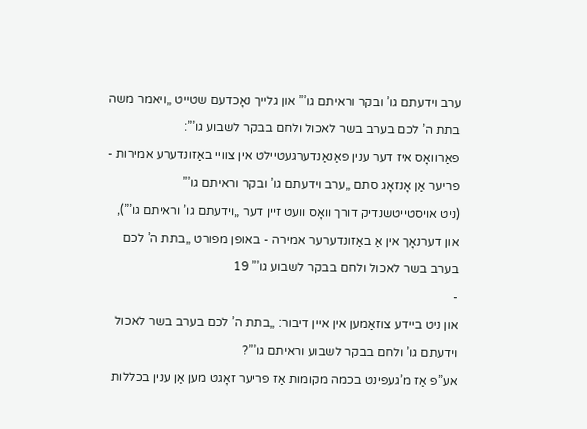ערב וידעתם גו’ ובקר וראיתם גו’” און גלייך נאָכדעם שטייט „ויאמר משה בתת ה’ לכם בערב בשר לאכול ולחם בבקר לשבוע גו’”:
פאַרוואָס איז דער ענין פאַנאַנדערגעטיילט אין צוויי באַזונדערע אמירות - פריער אַן אָנזאָג סתם „ערב וידעתם גו’ ובקר וראיתם גו’”
(ניט אויסטייטשנדיק דורך וואָס וועט זיין דער „וידעתם גו’ וראיתם גו’”),
און דערנאָך אין אַ באַזונדערער אמירה - באופן מפורט „בתת ה’ לכם בערב בשר לאכול ולחם בבקר לשבוע גו’” 19
-
און ניט ביידע צוזאַמען אין איין דיבור: „בתת ה’ לכם בערב בשר לאכול וידעתם גו’ ולחם בבקר לשבוע וראיתם גו’”?
אע”פ אַז מ’געפינט בכמה מקומות אַז פריער זאָגט מען אַן ענין בכללות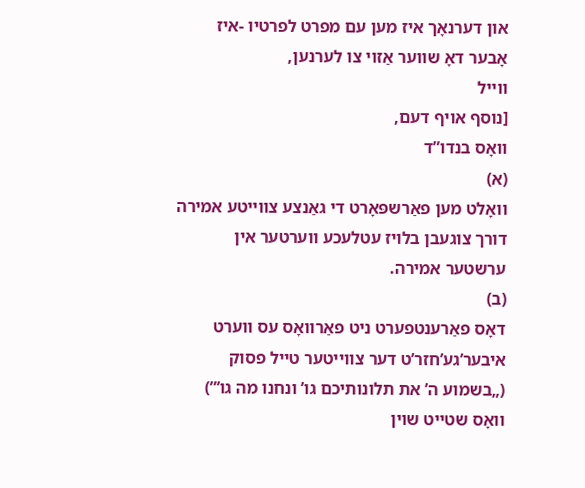און דערנאָך איז מען עם מפרט לפרטיו -איז אָבער דאָ שווער אַזוי צו לערנען,
ווייל
[נוסף אויף דעם,
וואָס בנדו”ד
(א)
וואָלט מען פאַרשפּאָרט די גאַנצע צווייטע אמירה דורך צוגעבן בלויז עטלעכע ווערטער אין ערשטער אמירה.
(ב)
דאָס פאַרענטפערט ניט פאַרוואָס עס ווערט איבער’גע’חזר’ט דער צווייטער טייל פסוק
(„בשמוע ה’ את תלונותיכם גו’ ונחנו מה גו’”)
וואָס שטייט שוין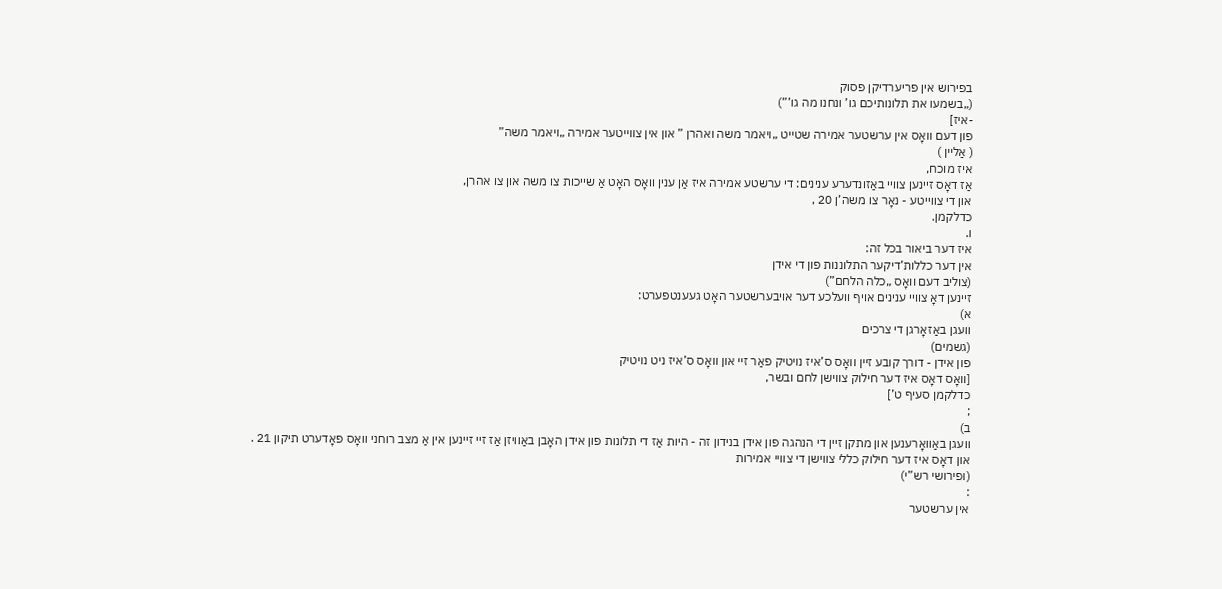בפירוש אין פריערדיקן פסוק
(„בשמעו את תלונותיכם גו’ ונחנו מה גו’”)
-איז]
פון דעם וואָס אין ערשטער אמירה שטייט „ויאמר משה ואהרן ” און אין צווייטער אמירה „ויאמר משה”
( אַליין )
איז מוכח,
אַז דאָס זיינען צוויי באַזונדערע ענינים: די ערשטע אמירה איז אַן ענין וואָס האָט אַ שייכות צו משה און צו אהרן,
און די צווייטע - נאָר צו משה’ן 20 ,
כדלקמן.
ו.
איז דער ביאור בכל זה:
אין דער כללות’דיקער התלוננות פון די אידן
(צוליב דעם וואָס „כלה הלחם”)
זיינען דאָ צוויי ענינים אויף וועלכע דער אויבערשטער האָט געענטפערט:
א)
וועגן באַזאָרגן די צרכים
(גשמים)
פון אידן - דורך קובע זיין וואָס ס’איז נויטיק פאַר זיי און וואָס ס’איז ניט נויטיק
[וואָס דאָס איז דער חילוק צווישן לחם ובשר,
כדלקמן סעיף ט’]
;
ב)
וועגן באַוואָרענען און מתקן זיין די הנהגה פון אידן בנידון זה - היות אַז די תלונות פון אידן האָבן באַוויזן אַז זיי זיינען אין אַ מצב רוחני וואָס פאָדערט תיקון 21 .
און דאָס איז דער חילוק כללי צווישן די צוויי אמירות
(ופירושי רש”י)
:
אין ערשטער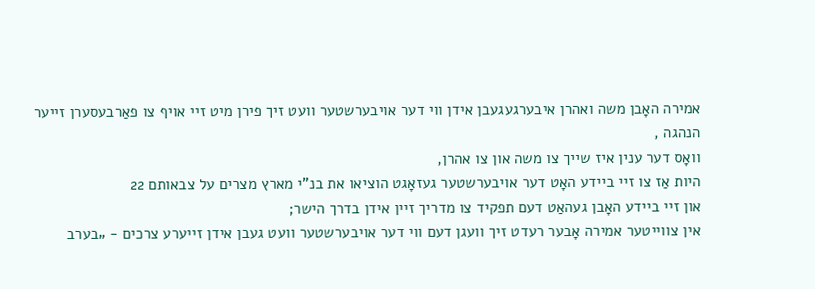אמירה האָבן משה ואהרן איבערגעגעבן אידן ווי דער אויבערשטער וועט זיך פירן מיט זיי אויף צו פאַרבעסערן זייער הנהגה ,
וואָס דער ענין איז שייך צו משה און צו אהרן,
היות אַז צו זיי ביידע האָט דער אויבערשטער געזאָגט הוציאו את בנ”י מארץ מצרים על צבאותם 22
און זיי ביידע האָבן געהאַט דעם תפקיד צו מדריך זיין אידן בדרך הישר;
אין צווייטער אמירה אָבער רעדט זיך וועגן דעם ווי דער אויבערשטער וועט געבן אידן זייערע צרכים - „בערב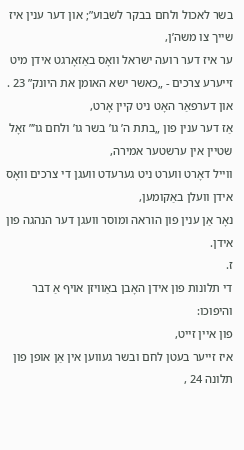בשר לאכול ולחם בבקר לשבוע”; און דער ענין איז שייך צו משה’ן,
ער איז דער רועה ישראל וואָס באַזאָרגט אידן מיט זייערע צרכים - „כאשר ישא האומן את היונק” 23 .
און דערפאַר האָט ניט קיין אָרט,
אַז דער ענין פון „בתת ה’ גו’ בשר גו’ ולחם גו’” זאָל שטיין אין ערשטער אמירה,
ווייל דאָרט ווערט ניט גערעדט וועגן די צרכים וואָס אידן וועלן באַקומען,
נאָר אַן ענין פון הוראה ומוסר וועגן דער הנהגה פון אידן.
ז.
די תלונות פון אידן האָבן באַוויזן אויף אַ דבר והיפוכו:
פון איין זייט,
איז זייער בעטן לחם ובשר געווען אין אַן אופן פון תלונה 24 ,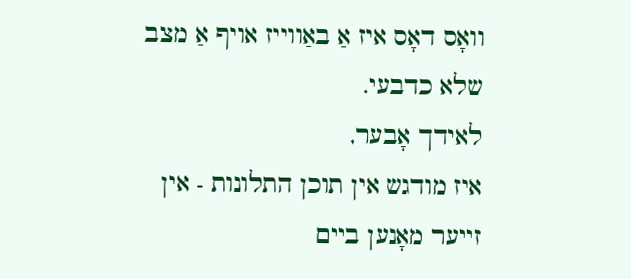וואָס דאָס איז אַ באַווייז אויף אַ מצב שלא כדבעי.
לאידך אָבער,
איז מודגש אין תוכן התלונות - אין זייער מאָנען ביים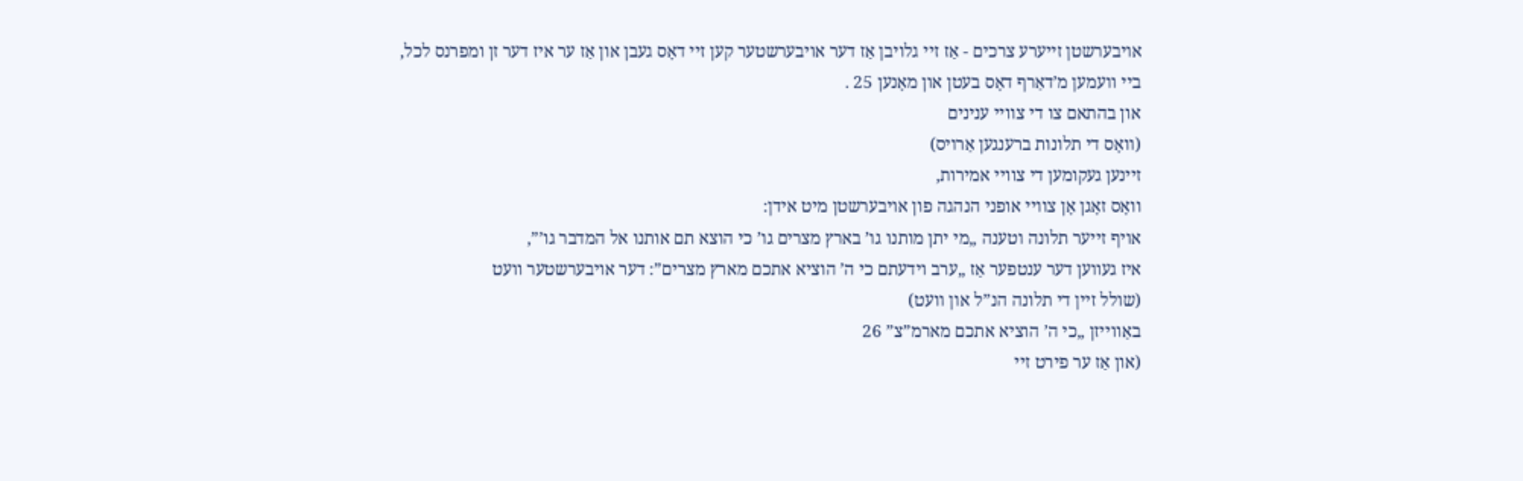אויבערשטן זייערע צרכים - אַז זיי גלויבן אַז דער אויבערשטער קען זיי דאָס געבן און אַז ער איז דער זן ומפרנס לכל,
ביי וועמען מ’דאַרף דאָס בעטן און מאָנען 25 .
און בהתאם צו די צוויי ענינים
(וואָס די תלונות ברענגען אַרויס)
זיינען געקומען די צוויי אמירות,
וואָס זאָגן אָן צוויי אופני הנהגה פון אויבערשטן מיט אידן:
אויף זייער תלונה וטענה „מי יתן מותנו גו’ בארץ מצרים גו’ כי הוצא תם אותנו אל המדבר גו’”,
איז געווען דער ענטפער אַז „ערב וידעתם כי ה’ הוציא אתכם מארץ מצרים”: דער אויבערשטער וועט
(שולל זיין די תלונה הנ”ל און וועט)
באַווייזן „כי ה’ הוציא אתכם מארמ”צ” 26
(און אַז ער פירט זיי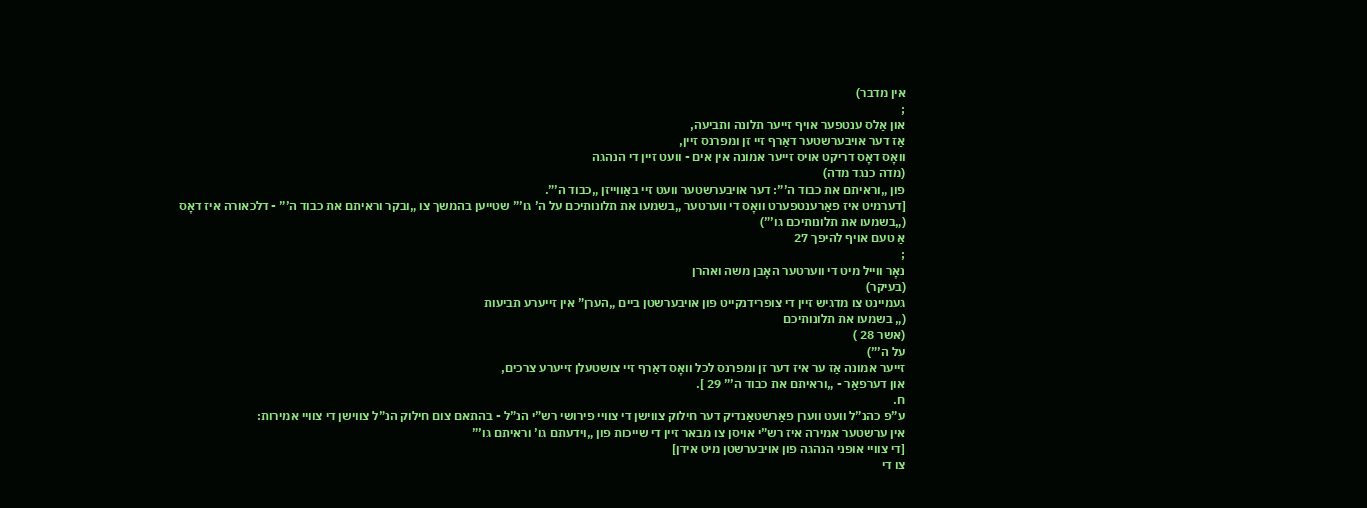אין מדבר)
;
און אַלס ענטפער אויף זייער תלונה ותביעה,
אַז דער אויבערשטער דאַרף זיי זן ומפרנס זיין,
וואָס דאָס דריקט אויס זייער אמונה אין אים - וועט זיין די הנהגה
(מדה כנגד מדה)
פון „וראיתם את כבוד ה’”: דער אויבערשטער וועט זיי באַווייזן „כבוד ה’”.
[דערמיט איז פאַרענטפערט וואָס די ווערטער „בשמעו את תלונותיכם על ה’ גו’” שטייען בהמשך צו „ובקר וראיתם את כבוד ה’” - דלכאורה איז דאָס
(„בשמעו את תלונותיכם גו’”)
אַ טעם אויף להיפך 27
;
נאָר ווייל מיט די ווערטער האָבן משה ואהרן
(בעיקר)
געמיינט צו מדגיש זיין די צופרידנקייט פון אויבערשטן ביים „הערן” אין זייערע תביעות
(„ בשמעו את תלונותיכם
(אשר 28 )
על ה’”)
זייער אמונה אַז ער איז דער זן ומפרנס לכל וואָס דאַרף זיי צושטעלן זייערע צרכים,
און דערפאַר - „וראיתם את כבוד ה’” 29 ].
ח.
ע”פ כהנ”ל וועט ווערן פאַרשטאַנדיק דער חילוק צווישן די צוויי פירושי רש”י הנ”ל - בהתאם צום חילוק הנ”ל צווישן די צוויי אמירות:
אין ערשטער אמירה איז רש”י אויסן צו מבאר זיין די שייכות פון „וידעתם גו’ וראיתם גו’”
[די צוויי אופני הנהגה פון אויבערשטן מיט אידן]
צו די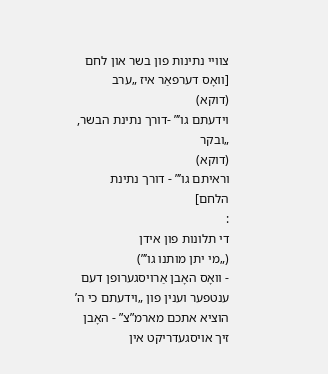צוויי נתינות פון בשר און לחם
[וואָס דערפאַר איז „ערב
(דוקא)
וידעתם גו’” -דורך נתינת הבשר,
„ובקר
(דוקא)
וראיתם גו’” - דורך נתינת הלחם]
:
די תלונות פון אידן
(„מי יתן מותנו גו’”)
- וואָס האָבן אַרויסגערופן דעם ענטפער וענין פון „וידעתם כי ה’ הוציא אתכם מארמ”צ” - האָבן זיך אויסגעדריקט אין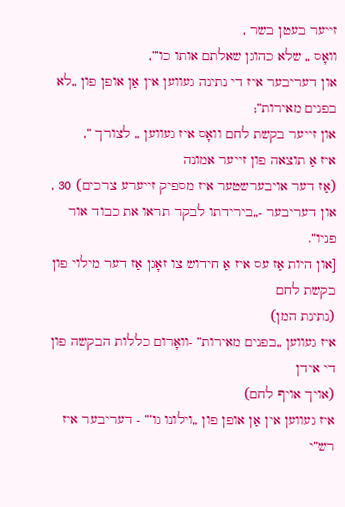זייער בעטן בשר ,
וואָס „ שלא כהוגן שאלתם אותו כו’”,
און דעריבער איז די נתינה געווען אין אַן אופן פון „לא בפנים מאירות”;
און זייער בקשת לחם וואָס איז געווען „ לצורך ”,
איז אַ תוצאה פון זייער אמונה
(אַז דער אויבערשטער איז מספיק זייערע צרכים) 30 ,
און דעריבער -„בירידתו לבקר תראו את כבוד אור פניו”.
[און היות אַז עס איז אַ חידוש צו זאָגן אַז דער מילוי פון בקשת לחם
(נתינת המן)
איז געווען „בפנים מאירות” -וואָרום כללות הבקשה פון די אידן
(אויך אויף לחם)
איז געווען אין אַן אופן פון „וילונו גו’” - דעריבער איז רש”י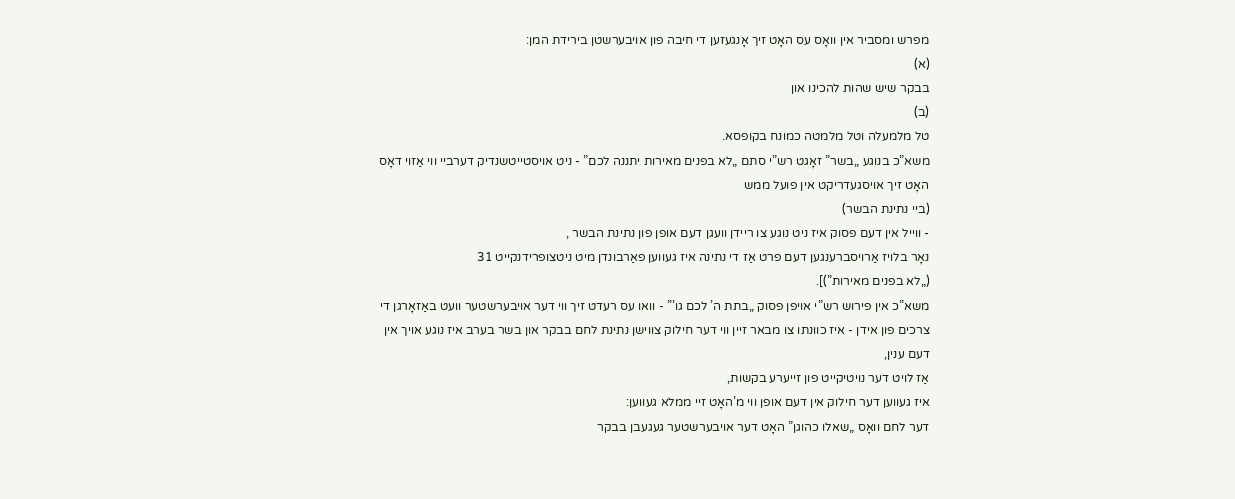מפרש ומסביר אין וואָס עס האָט זיך אָנגעזען די חיבה פון אויבערשטן בירידת המן:
(א)
בבקר שיש שהות להכינו און
(ב)
טל מלמעלה וטל מלמטה כמונח בקופסא.
משא”כ בנוגע „בשר” זאָגט רש”י סתם „לא בפנים מאירות יתננה לכם” - ניט אויסטייטשנדיק דערביי ווי אַזוי דאָס האָט זיך אויסגעדריקט אין פועל ממש
(ביי נתינת הבשר)
- ווייל אין דעם פסוק איז ניט נוגע צו ריידן וועגן דעם אופן פון נתינת הבשר ,
נאָר בלויז אַרויסברענגען דעם פרט אַז די נתינה איז געווען פאַרבונדן מיט ניטצופרידנקייט 31
(„לא בפנים מאירות”)].
משא”כ אין פירוש רש”י אויפן פסוק „בתת ה’ לכם גו’” - וואו עס רעדט זיך ווי דער אויבערשטער וועט באַזאָרגן די צרכים פון אידן - איז כוונתו צו מבאר זיין ווי דער חילוק צווישן נתינת לחם בבקר און בשר בערב איז נוגע אויך אין דעם ענין,
אַז לויט דער נויטיקייט פון זייערע בקשות,
איז געווען דער חילוק אין דעם אופן ווי מ’האָט זיי ממלא געווען:
דער לחם וואָס „שאלו כהוגן” האָט דער אויבערשטער געגעבן בבקר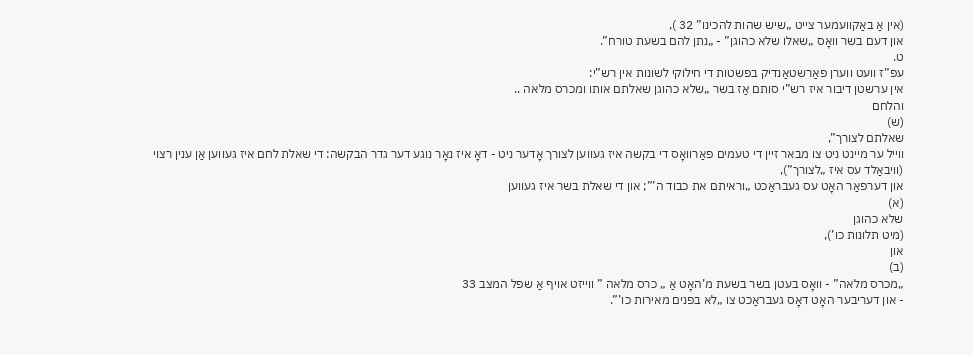(אין אַ באַקוועמער צייט „שיש שהות להכינו” 32 ),
און דעם בשר וואָס „שאלו שלא כהוגן” - „נתן להם בשעת טורח”.
ט.
עפ”ז וועט ווערן פאַרשטאַנדיק בפשטות די חילוקי לשונות אין רש”י:
אין ערשטן דיבור איז רש”י סותם אַז בשר „שלא כהוגן שאלתם אותו ומכרס מלאה ..
והלחם
(ש)
שאלתם לצורך”,
ווייל ער מיינט ניט צו מבאר זיין די טעמים פאַרוואָס די בקשה איז געווען לצורך אָדער ניט - דאָ איז נאָר נוגע דער גדר הבקשה: די שאלת לחם איז געווען אַן ענין רצוי
(וויבאַלד עס איז „לצורך”),
און דערפאַר האָט עס געבראַכט „וראיתם את כבוד ה’”; און די שאלת בשר איז געווען
(א)
שלא כהוגן
(מיט תלונות כו’),
און
(ב)
„מכרס מלאה” - וואָס בעטן בשר בשעת מ’האָט אַ „ כרס מלאה ” ווייזט אויף אַ שפל המצב 33
- און דעריבער האָט דאָס געבראַכט צו „לא בפנים מאירות כו’”.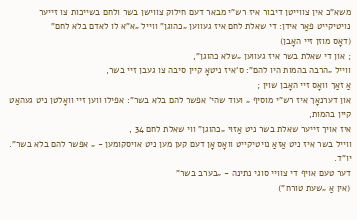משא”כ אין צווייטן דיבור איז רש”י מבאר דעם חילוק צווישן בשר ולחם בשייכות צו זייער נויטיקייט פאַר אידן: די שאלת לחם איז געווען „כהוגן” ווייל „א”א לו לאדם בלא לחם”
(דאָס מוזן זיי האָבן)
; און די שאלת בשר איז געווען „שלא כהוגן”,
ווייל „הרבה בהמות היו להם”: ס’איז ניטאָ קיין סיבה צו געבן זיי בשר,
אַ זאַך וואָס זיי האָבן שוין ;
און דערנאָך איז רש”י מוסיף „ ועוד שהי’ אפשר להם בלא בשר”: אפילו ווען זיי וואָלטן ניט געהאַט קיין בהמות,
איז אויך זייער שאלת בשר ניט אַזוי „כהוגן” ווי שאלת לחם 34 ,
ווייל בשר איז ניט אַזאַ נויטיקייט וואָס אָן דעם קען מען ניט אויסקומען - „ אפשר להם בלא בשר”.
יו”ד.
דער טעם אויף די צוויי סוגי נתינה - „בערב בשר”
(אין אַ „שעת טורח”)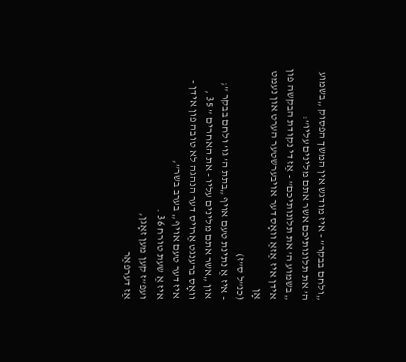„ולחם בבקר” - איז מודגש אין המשך הפסוק „בשמוע ה’ את תלונותיכם אשר אתם מלינים עליו”:
„ בשמוע ה’ את תלונותיכם” - אַז די נקודת הבקשה פון אידן איז אַזאַ וואָס דער אויבערשטער הערט און נעמט אָן
(כנ”ל ס”ז)
- איז אַ נתינת טעם אויף „בתת ה’ גו’ ולחם בבקר ”; און „אשר אתם מלינים עליו - את האחרים ” 35 ,
וואָס ברענגט אַרויס דער הנהגה לא טובה פון אידן - איז דער טעם אויף „ בערב בשר”,
איז אַ שעת טורח 36 .
ועפ”ז קען מען זאָגן,
אַז דערפאַר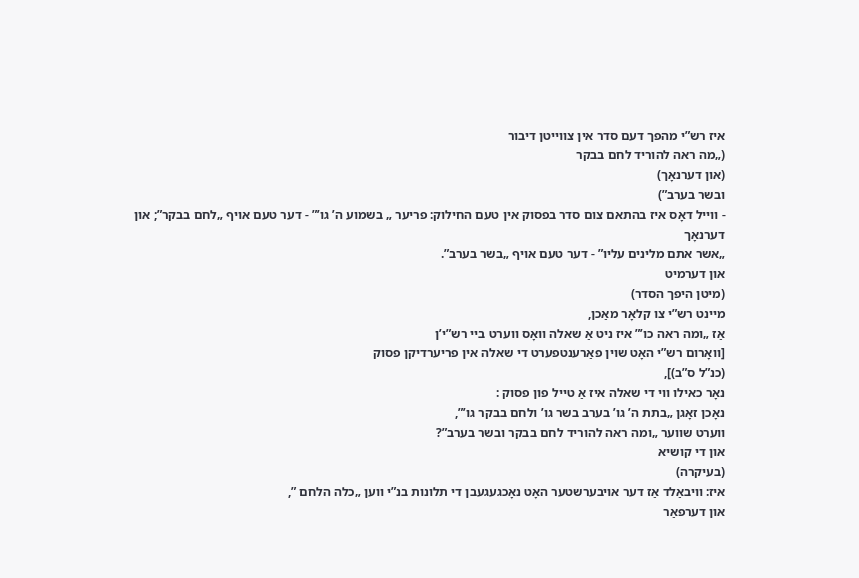איז רש”י מהפך דעם סדר אין צווייטן דיבור
(„מה ראה להוריד לחם בבקר
(און דערנאָך)
ובשר בערב”)
- ווייל דאָס איז בהתאם צום סדר בפסוק אין טעם החילוק: פריער „ בשמוע ה’ גו’” - דער טעם אויף „לחם בבקר”; און דערנאָך
„אשר אתם מלינים עליו” - דער טעם אויף „בשר בערב”.
און דערמיט
(מיטן היפך הסדר)
מיינט רש”י צו קלאָר מאַכן,
אַז „ומה ראה כו’” איז ניט אַ שאלה וואָס ווערט ביי רש”י’ן
[וואָרום רש”י האָט שוין פאַרענטפערט די שאלה אין פריערדיקן פסוק
(כנ”ל ס”ב)],
נאָר כאילו ווי די שאלה איז אַ טייל פון פסוק :
נאָכן זאָגן „בתת ה’ גו’ בערב בשר גו’ ולחם בבקר גו’”,
ווערט שווער „ומה ראה להוריד לחם בבקר ובשר בערב”?
און די קושיא
(בעיקרה)
איז: וויבאַלד אַז דער אויבערשטער האָט נאָכגעגעבן די תלונות בנ”י ווען „כלה הלחם ”,
און דערפאַר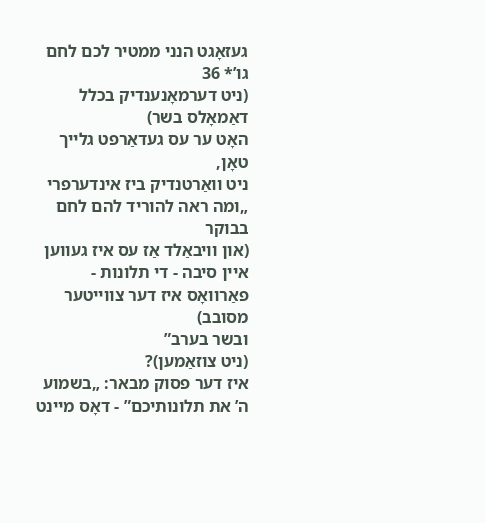געזאָגט הנני ממטיר לכם לחם גו’* 36
(ניט דערמאָנענדיק בכלל דאַמאָלס בשר)
האָט ער עס געדאַרפט גלייך טאָן,
ניט וואַרטנדיק ביז אינדערפרי „ומה ראה להוריד להם לחם בבוקר
(און וויבאַלד אַז עס איז געווען איין סיבה - די תלונות - פאַרוואָס איז דער צווייטער מסובב)
ובשר בערב”
(ניט צוזאַמען)?
איז דער פסוק מבאר: „בשמוע ה’ את תלונותיכם” - דאָס מיינט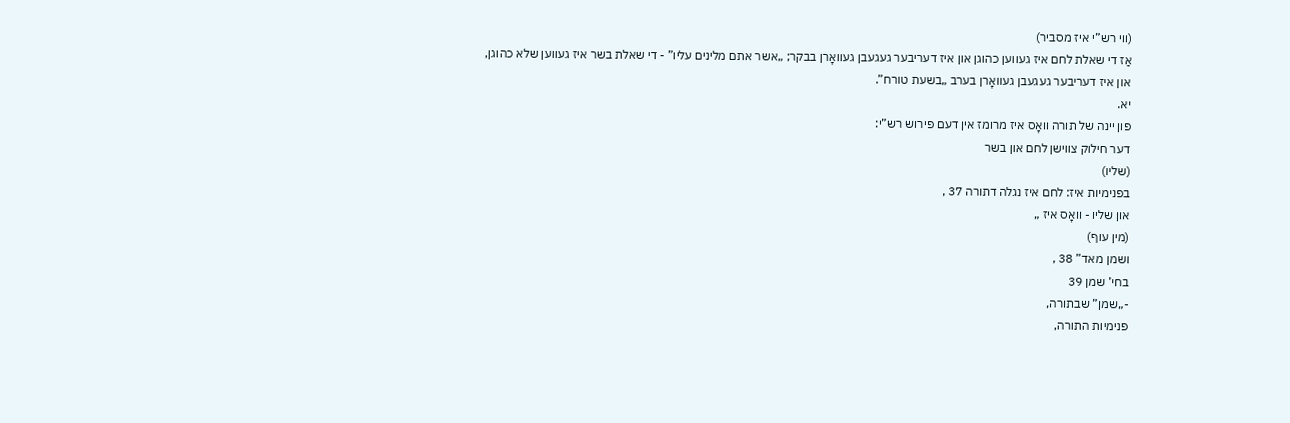(ווי רש”י איז מסביר)
אַז די שאלת לחם איז געווען כהוגן און איז דעריבער געגעבן געוואָרן בבקר; „אשר אתם מלינים עליו” - די שאלת בשר איז געווען שלא כהוגן,
און איז דעריבער געגעבן געוואָרן בערב „בשעת טורח”.
יא.
פון יינה של תורה וואָס איז מרומז אין דעם פירוש רש”י:
דער חילוק צווישן לחם און בשר
(שליו)
בפנימיות איז: לחם איז נגלה דתורה 37 ,
און שליו - וואָס איז „
(מין עוף)
ושמן מאד” 38 ,
בחי’ שמן 39
-„שמן” שבתורה,
פנימיות התורה,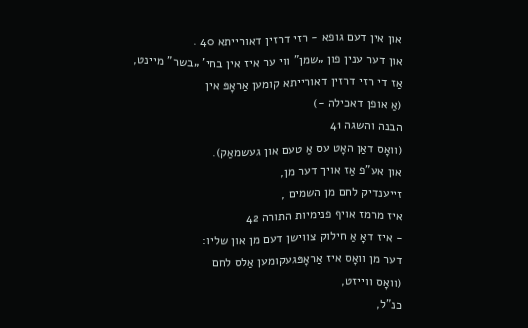און אין דעם גופא - רזי דרזין דאורייתא 40 .
און דער ענין פון „שמן” ווי ער איז אין בחי’ „בשר” מיינט,
אַז די רזי דרזין דאורייתא קומען אַראָפּ אין
(אַ אופן דאכילה -)
הבנה והשגה 41
(וואָס דאַן האָט עס אַ טעם און געשמאַק).
און אע”פ אַז אויך דער מן,
זייענדיק לחם מן השמים ,
איז מרמז אויף פנימיות התורה 42
- איז דאָ אַ חילוק צווישן דעם מן און שליו:
דער מן וואָס איז אַראָפּגעקומען אַלס לחם
(וואָס ווייזט,
כנ”ל,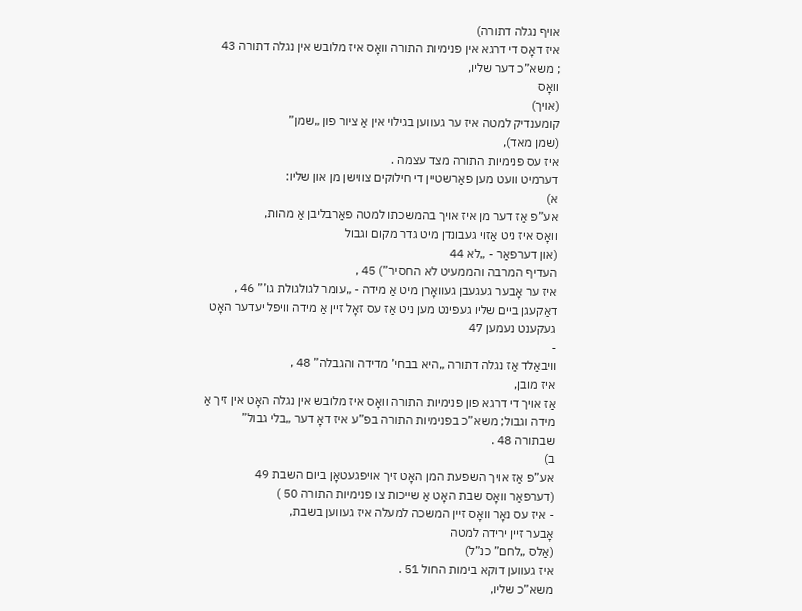אויף נגלה דתורה)
איז דאָס די דרגא אין פנימיות התורה וואָס איז מלובש אין נגלה דתורה 43
; משא”כ דער שליו,
וואָס
(אויך)
קומענדיק למטה איז ער געווען בגילוי אין אַ ציור פון „שמן”
(שמן מאד),
איז עס פנימיות התורה מצד עצמה .
דערמיט וועט מען פאַרשטיין די חילוקים צווישן מן און שליו:
א)
אע”פ אַז דער מן איז אויך בהמשכתו למטה פאַרבליבן אַ מהות,
וואָס איז ניט אַזוי געבונדן מיט גדר מקום וגבול
(און דערפאַר - „לא 44
העדיף המרבה והממעיט לא החסיר”) 45 ,
איז ער אָבער געגעבן געוואָרן מיט אַ מידה - „עומר לגולגולת גו’” 46 ,
דאַקעגן ביים שליו געפינט מען ניט אַז עס זאָל זיין אַ מידה וויפל יעדער האָט געקענט נעמען 47
-
וויבאַלד אַז נגלה דתורה „היא בבחי’ מדידה והגבלה” 48 ,
איז מובן,
אַז אויך די דרגא פון פנימיות התורה וואָס איז מלובש אין נגלה האָט אין זיך אַ מידה וגבול; משא”כ בפנימיות התורה בפ”ע איז דאָ דער „בלי גבול” שבתורה 48 .
ב)
אע”פ אַז אויך השפעת המן האָט זיך אויפגעטאָן ביום השבת 49
(דערפאַר וואָס שבת האָט אַ שייכות צו פנימיות התורה 50 )
- איז עס נאָר וואָס זיין המשכה למעלה איז געווען בשבת,
אָבער זיין ירידה למטה
(אַלס „לחם” כנ”ל)
איז געווען דוקא בימות החול 51 .
משא”כ שליו,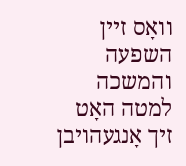וואָס זיין השפעה והמשכה למטה האָט זיך אָנגעהויבן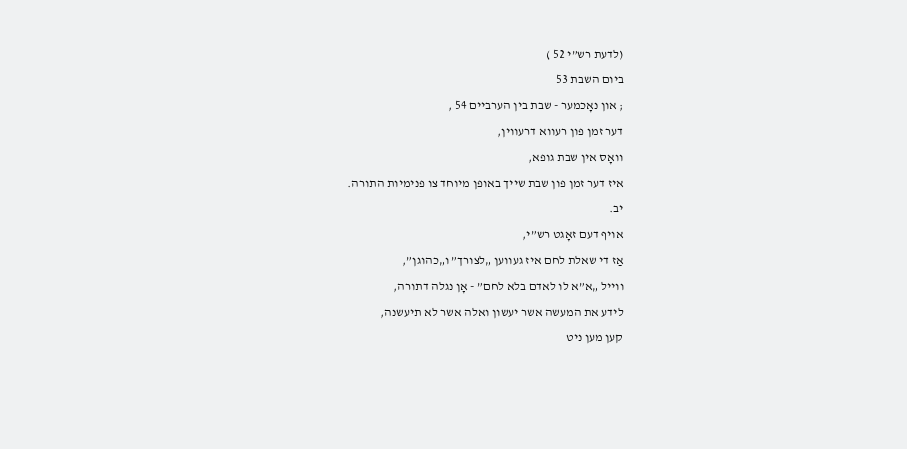(לדעת רש”י 52 )
ביום השבת 53
; און נאָכמער - שבת בין הערביים 54 ,
דער זמן פון רעווא דרעווין,
וואָס אין שבת גופא,
איז דער זמן פון שבת שייך באופן מיוחד צו פנימיות התורה.
יב.
אויף דעם זאָגט רש”י,
אַז די שאלת לחם איז געווען „לצורך” ו„כהוגן”,
ווייל „א”א לו לאדם בלא לחם” - אָן נגלה דתורה,
לידע את המעשה אשר יעשון ואלה אשר לא תיעשנה,
קען מען ניט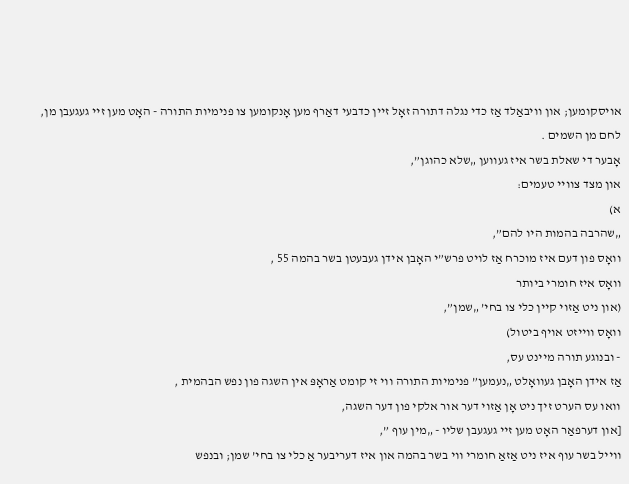אויסקומען; און וויבאַלד אַז כדי נגלה דתורה זאָל זיין כדבעי דאַרף מען אָנקומען צו פנימיות התורה - האָט מען זיי געגעבן מן,
לחם מן השמים .
אָבער די שאלת בשר איז געווען „שלא כהוגן”,
און מצד צוויי טעמים:
א)
„שהרבה בהמות היו להם”,
וואָס פון דעם איז מוכרח אַז לויט פרש”י האָבן אידן געבעטן בשר בהמה 55 ,
וואָס איז חומרי ביותר
(און ניט אַזוי קיין כלי צו בחי’ „שמן”,
וואָס ווייזט אויף ביטול)
- ובנוגע תורה מיינט עס,
אַז אידן האָבן געוואָלט „נעמען” פנימיות התורה ווי זי קומט אַראָפּ אין השגה פון נפש הבהמית ,
וואו עס הערט זיך ניט אָן אַזוי דער אור אלקי פון דער השגה,
[און דערפאַר האָט מען זיי געגעבן שליו - „מין עוף ”,
ווייל בשר עוף איז ניט אַזאַ חומרי ווי בשר בהמה און איז דעריבער אַ כלי צו בחי’ שמן; ובנפש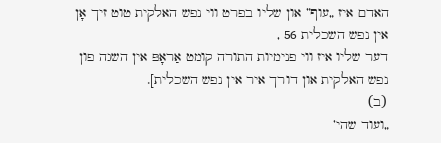האדם איז „עוף” און שליו בפרט ווי נפש האלקית טוט זיך אָן אין נפש השכלית 56 ,
דער שליו איז ווי פנימיות התורה קומט אַראָפּ אין השגה פון נפש האלקית און דורך איר אין נפש השכלית].
(ב)
„ועוד שהי’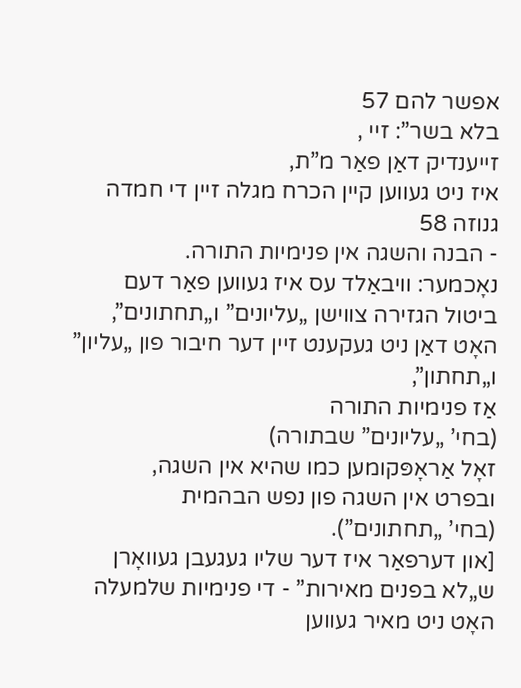אפשר להם 57
בלא בשר”: זיי ,
זייענדיק דאַן פאַר מ”ת,
איז ניט געווען קיין הכרח מגלה זיין די חמדה גנוזה 58
- הבנה והשגה אין פנימיות התורה.
נאָכמער: וויבאַלד עס איז געווען פאַר דעם ביטול הגזירה צווישן „עליונים” ו„תחתונים”,
האָט דאַן ניט געקענט זיין דער חיבור פון „עליון” ו„תחתון”,
אַז פנימיות התורה
(בחי’ „עליונים” שבתורה)
זאָל אַראָפּקומען כמו שהיא אין השגה,
ובפרט אין השגה פון נפש הבהמית
(בחי’ „תחתונים”).
[און דערפאַר איז דער שליו געגעבן געוואָרן ש„לא בפנים מאירות” - די פנימיות שלמעלה האָט ניט מאיר געווען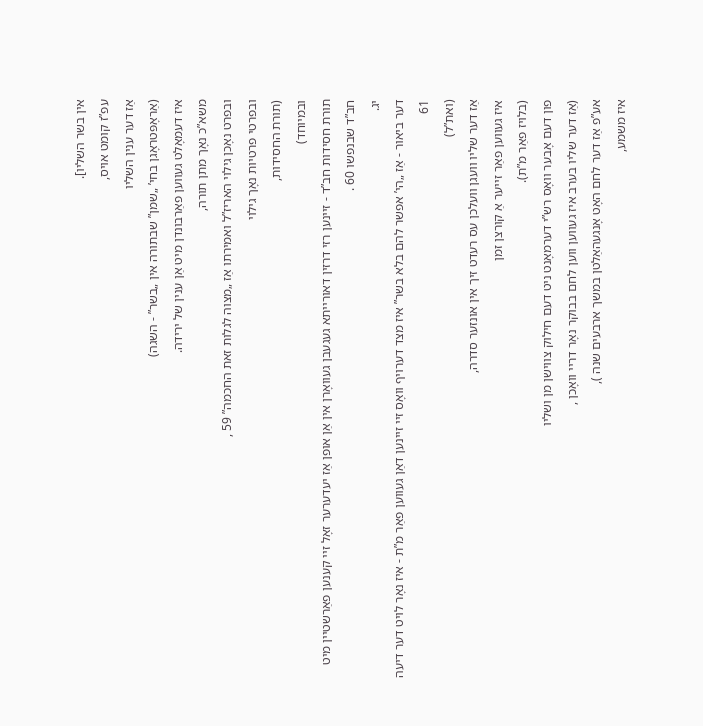אין בשר השליו].
עפ”ז קומט אויס,
אַז דער ענין השליו
(אַראָפּטראָגן בחי’ „שמן” שבתורה אין „בשר” - השגה)
איז דעמאָלט געווען פאַרבונדן מיט אַן ענין של ירידה.
משא”כ נאָך מתן תורה,
ובפרט נאָכן גילוי האריז”ל ואמירתו אַז „מצוה לגלות זאת החכמה” 59 ,
ובפרטי פרטיות נאָך גילוי
(תורת החסידות,
ובמיוחד)
תורת חסידות חב”ד - זיינען רזי דרזין דאורייתא געגעבן געוואָרן אין אַן אופן אַז יעדערער זאָל זיי קענען פאַרשטיין מיט חב”ד שבנפשו 60 .
יג.
דער ביאור - אַז „הי’ אפשר להם בלא בשר” איז מצד דערויף וואָס זיי זיינען דאַן געווען פאַר מ”ת - איז נאָר לויט דער דיעה 61
(ואת”ל)
אַז דער שליו וועגן וועלכן עס רעדט זיך אין אונזער סדרה,
איז געווען פאַר זייער אַ קורצן זמן
(בלויז פאַר מ”ת).
פון דעם אָבער וואָס רש”י דערמאָנט ניט דעם חילוק צווישן מן ושליו
(אַז דער שליו בערב איז געווען ווען לחם בבוקר נאָר דריי וואָכן ,
אע”פ אַז דער לחם האָט אָנגעהאַלטן במשך ארבעים שנה ),
איז משמע,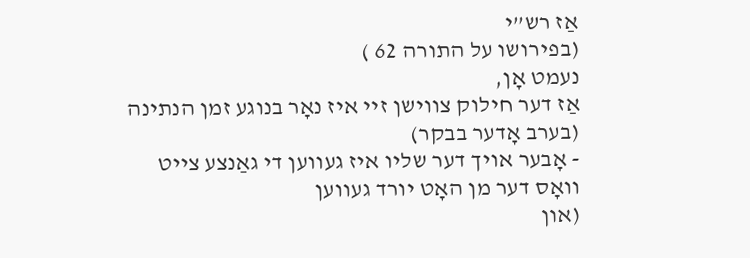אַז רש”י
(בפירושו על התורה 62 )
נעמט אָן,
אַז דער חילוק צווישן זיי איז נאָר בנוגע זמן הנתינה
(בערב אָדער בבקר)
- אָבער אויך דער שליו איז געווען די גאַנצע צייט וואָס דער מן האָט יורד געווען
(און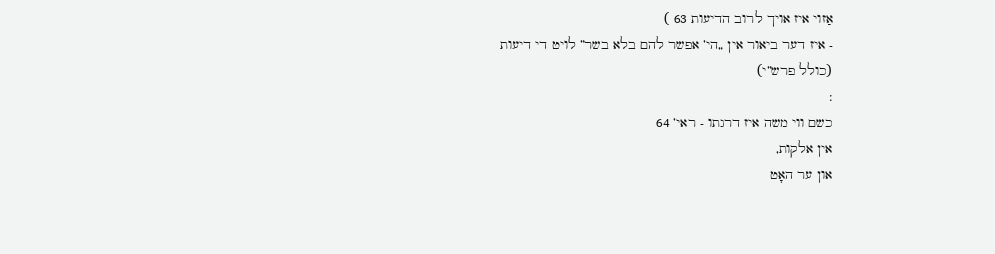אַזוי איז אויך לרוב הדיעות 63 )
- איז דער ביאור אין „הי’ אפשר להם בלא בשר” לויט די דיעות
(כולל פרש”י)
:
כשם ווי משה איז דרגתו - ראי’ 64
אין אלקות,
און ער האָט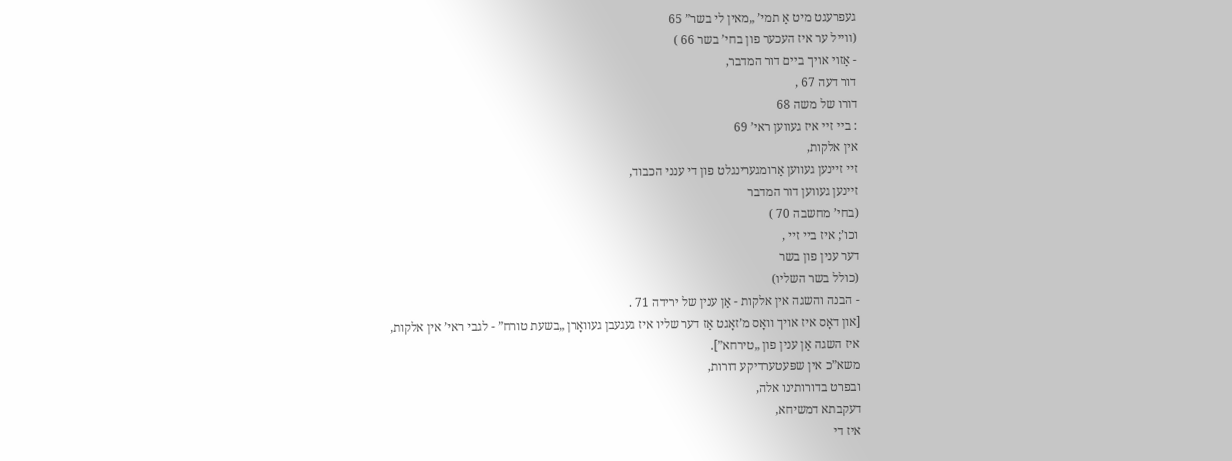געפרעגט מיט אַ תמי’ „מאין לי בשר” 65
(ווייל ער איז העכער פון בחי’ בשר 66 )
- אַזוי אויך ביים דור המדבר,
דור דעה 67 ,
דורו של משה 68
: ביי זיי איז געווען ראי’ 69
אין אלקות,
זיי זיינען געווען אַרומגערינגלט פון די ענני הכבוד,
זיינען געווען דור המדבר
(בחי’ מחשבה 70 )
וכו’; איז ביי זיי ,
דער ענין פון בשר
(כולל בשר השליו)
- הבנה והשגה אין אלקות - אַן ענין של ירידה 71 .
[און דאָס איז אויך וואָס מ’זאָגט אַז דער שליו איז געגעבן געוואָרן „בשעת טורח” - לגבי ראי’ אין אלקות,
איז השגה אַן ענין פון „טירחא”].
משא”כ אין שפּעטערדיקע דורות,
ובפרט בדורותינו אלה,
דעקבתא דמשיחא,
איז די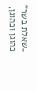„שאלת בשר” כהוגן וכהוגן,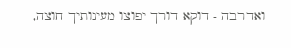ואדרבה - דוקא דורך יפוצו מעינותיך חוצה,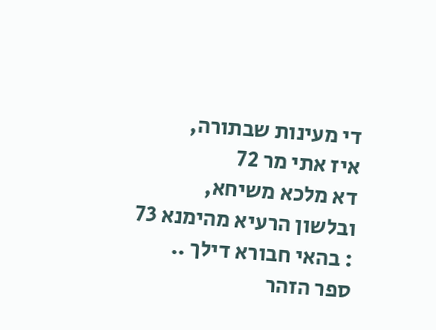די מעינות שבתורה,
איז אתי מר 72
דא מלכא משיחא,
ובלשון הרעיא מהימנא 73
: בהאי חבורא דילך ..
ספר הזהר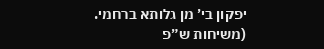יפקון בי’ מן גלותא ברחמי.
(משיחות ש”פ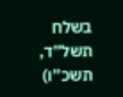בשלח תשל”ד,
תשכ”ו)